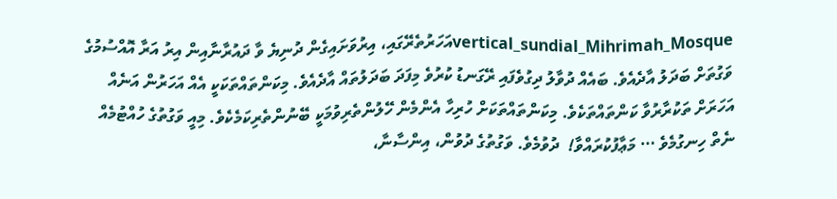vertical_sundial_Mihrimah_Mosqueއަހަރުތެރޭގައި، އިރުވަށައިގެން ދުނިޔެ ވާ ދައުރާނާއިން އިރު އަރާ އޮއްސުމުގެ ވަގުތަށް ބަދަލު އާދެއެވެ. ބައެއް ދުވާލު ދިގުވެފައި ރޭގަނޑު ކުރުވެ މިފަދަ ބަދަލުތައް އާދެއެވެ. މިކަންތައްތަކަކީ އެއް އަހަރުން އަނެއް އަހަރަށް ތަކުރާރުވާ ކަންތައްތަކެވެ. މިކަންތައްތަކަށް ހުރިހާ އެންމެން ހޭލުންތެރިވުމަކީ ބޭނުންތެރިކަމެކެވެ. މިއީ ވަގުތުގެ ހުއްޓުމެއް ނެތް ހިނގުމެވެ ··· މަޢާފުކުރައްވާ!  ދުވުމެވެ. ވަގުތުގެ ދުވުން، އިންސާނާ،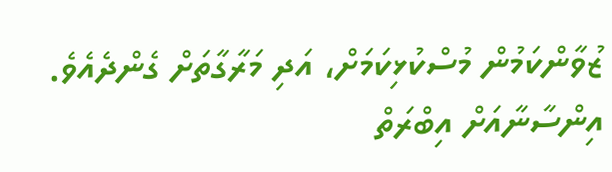ޒުވާންކަމުން މުސްކުޅިކަމަށް، އަދި މަރާގާތަށް ގެންދެއެވެ.  އިންސާނާއަށް އިބްރަތް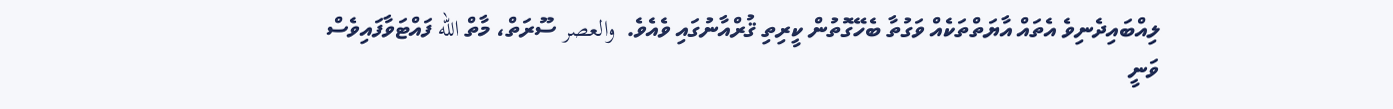ލިއްބައިދެނިވެ އެތައް އާޔަތްތަކެއް ވަގުތާ ބެހޭގޮތުން ކީރިތި ޤުރްއާނުގައި ވެއެވެ.  والعصر ސޫރަތް، މާތް الله ފައްޓަވާފައިވެސް ވަނީ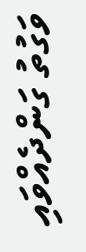ވަގުތު ގަންދެއްވައި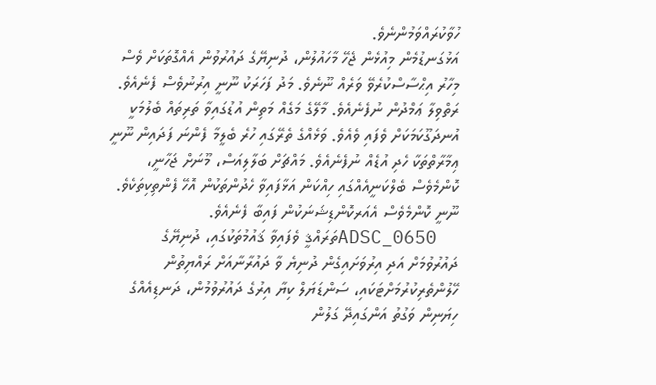ހުވާކުރައްވަމުންނެވެ.
އަޅުގަނޑުމެން މިއުޅެން ޖެހޭ މާހައުލުން، ދުނިޔޭގެ ދައުރުވުން އެއްގޮތަކަށް ވެސް މިހާރު އިޙްސާސްކުރެވޭ ވަރެއް ނޫނެވެ. މަދު ފަހަރަކު ނޫނީ އިރުނުވެސް ފެނެއެވެ. ރަތްވިލާ ޢަމްދުން ނުފެނެއެވެ. މާލޭގެ މަގެއް މަތިން އުޑުގައިވާ ތަރިތައް ބެލުމަކީ އުނދަގޫކަމަކަށް ވެފައި ވެއެވެ. ވަޅެއްގެ ތެރޭގައި ހުރެ ބެލީމާ ފެންނަ ފަދައިން ނޫނީ ޢިމާރާތްތަކާ ހެދި އުޑެއް ނުފެނެއެވެ. މައްޗަށް ބަލާލިއަސް، މޫނަށް ޖަހާނީ، ކޮންމެވެސް ބެލްކަނީއެއްގައި ހިއްކަން އަޅާފައިވާ ހެދުންތަކުން އޮހޭ ފެންތިކިތަކެވެ. ނޫނީ ކޮންމެވެސް އެއަރކޮންޑިޝަނަކުން ފައިބާ ފެނެއެވެ.
  ADSC_0650ތަރައްޤީ ވެފައިވާ ޤައުމުތަކުގައި، ދުނިޔޭގެ ދައުރުވުމަށް އަދި އިރުވަށައިގެން ދުނިޔެ ވާ ދައުރާނާއަށް ރައްޔިތުން ހޭލުންތެރިކުރުމަށްޓަކައި، ސަންޑަޔަލް ކިޔާ އިރުގެ ދައުރުވުމުން، ދަނޑިއެއްގެ ހިޔަނިން ވަގުތު އަންގައިދޭ ގަލުން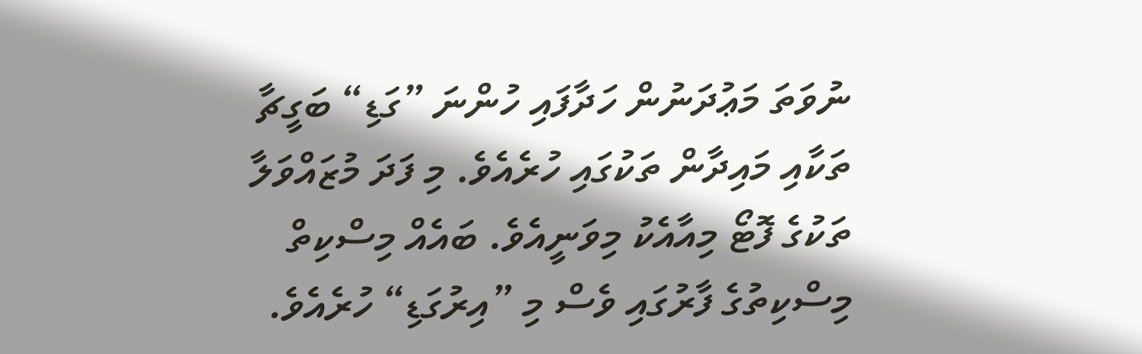ނުވަތަ މަޢުދަނުން ހަދާފައި ހުންނަ ”ގަޑި“ ބަގީޗާ ތަކާއި މައިދާން ތަކުގައި ހުރެއެވެ. މި ފަދަ މުޒައްވަލާ ތަކުގެ ފޮޓޯ މިއާއެކު މިވަނީއެވެ. ބައެއް މިސްކިތް މިސްކިތުގެ ފާރުގައި ވެސް މި ”އިރުގަޑި“ ހުރެއެވެ.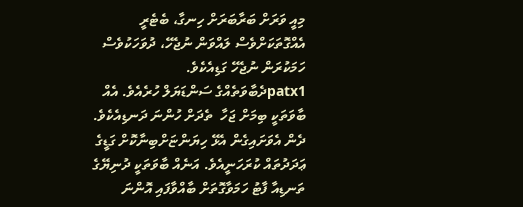މިއީ ވަރަށް ބަރާބަރަށް ހިނގާ، ބެޓެރީ އެއްގޮތަކަށްވެސް ލައްވަން ނުޖެހޭ، ދުވަހަކުވެސް ހަމަކުރަން ނުޖެހޭ ގަޑިއެކެވެ.
patx1ދެބާވަތެއްގެ ސަންޑަޔަލް ހުރެއެވެ. އެއް ބާވަތަކީ ބިމަށް ޖަހާ  ތެދަށް ހުންނަ ދަނޑިއެކެވެ. ދެން އެވަށައިގެން އެޅޭ ހިޔަންޏަށްބިނާކޮށް ގަޑީގެ ޢަދަދުތައް ކުރަހަނީއެވެ. އަނެއް ބާވަތަކީ ދުނިޔޭގެ ތަނޑިއާ ފާޓު ހަމަވާގޮތަށް ބާއްވާފައި އޮންނަ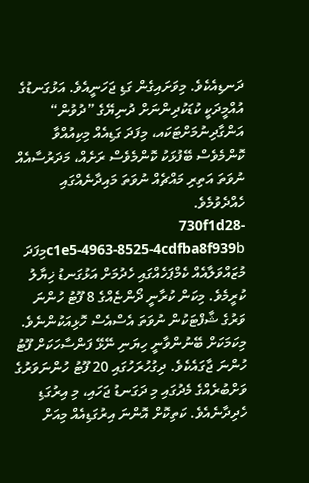ދަނޑިއެކެވެ. މިވަށައިގެން ގަޑި ޖަހަނީއެވެ. އަޅުގަނޑުގެ އުއްމީދަކީ ކުޑަކުދިންނަށް ދުނިޔޭގެ ”ދުވުން“ އަންގާދިނުމަށްޓަކައ، މިފަދަ ގަޑިއެއް މިކިއުއްވާ ކޮންމެވެސް ބޭފުޅަކު ކޮންމެވެސް ރަށެއް، މަދަރުސާއެއް ނުވަތަ އަތިރި މައްޗެއް ނުވަތަ މައިދާނެއްގައި ހެއްދެވުމެވެ.
730f1d28-c1e5-4963-8525-4cdfba8f939bމިފަދަ މުޒައްވަލާއެއް ކެމްޕަހެއްގައި ހެދުމަށް އަޅުގަނޑު ޚިޔާލު ކުރީމެވެ. މިކަން ކުރާނީ ދޯންޏެއްގެ 8 ފޫޓު ހުންނަ ވަރުގެ ޝާފްޓަކުން ނުވަތަ އެސްއެސް ހޮޅިއަކުންނެވެ. މިކަމަކަށް ބޭނުންވާނީ ހިޔަނި ނޭޅޭ ފަންސާހަކަށް ފޫޓު ހުންނަ ޖާގައެކެވެ. ދިގުހުރަހުގައި 20 ފޫޓު ހުންނަވަރުގެ ވަށްބުރެއްގެ މެދުގައި މި ދަގަނޑު ޖަހައި، މި އިރުގަޑި ހެދިދާނެއެވެ. ކަތިކޮށް އޮންނަ އިރުގަޑިއެއް މިއަށް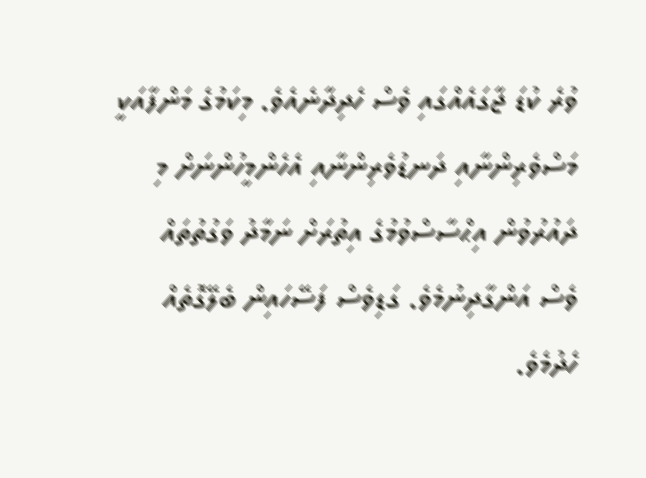ވުރެ ކުޑަ ޖާގައެއްގައި ވެސް ހެދިދާނެއެވެ. މިކަމުގެ މަންފާއަކީ މަސްވެރިންނާއި ދަނޑުވެރިންނާއި އެހެންމީހުންނަށް މި ދައުރުވުން އިޙްސާސްވުމުގެ އިތުރަށް ނަމާދު ވަގުތުތައް ވެސް އަންގާދިނުމެވެ. ގަޑިވެސް ފަސޭހައިން ބެލޭގޮތެއް ހެދުމެވެ.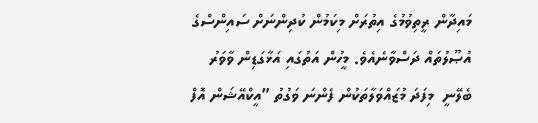މައިދާން ރީތިވުމުގެ އިތުރަށް މިކަމުން ކުދިންނަށް ސައިންސްގެ އުޞޫލުތައް ދަސްވާނެއެވެ. މީހުން އަތުގައި އަޅާގަޑިން ވާވަރު ބެލޭނީ  މިފަދަ މުޒައްވަލާތަކުން ފެންނަ ވަގުތު ”އީކްއޭޝަން އޮފް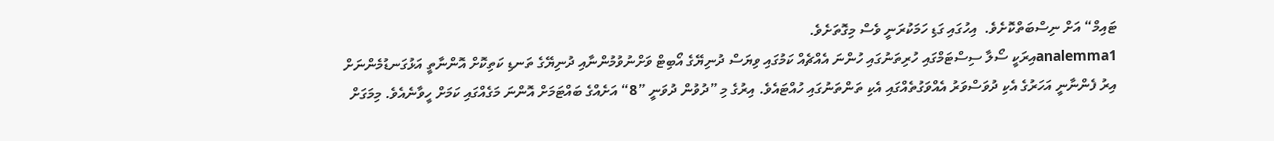ޓައިމް“ އަށް ނިސްބަތްކޮށެވެ.  އިހުގައި ގަޑި ހަމަކުރަނީ ވެސް މިގޮތަށެވެ.
analemma1އިރަކީ ސޯލާ ސިސްޓަމްގައި ހުރިތަނުގައި ހުންނަ އެއްޗެއް ކަމުގައި ވިޔަސް ދުނިޔޭގެ އޯބިޓް ވަށްނުވުމުންނާއި ދުނިޔޭގެ ތަނޑި ކަތިކޮށް އޮންނާތީ އަޅުގަނޑުމެންނަށް އިރު ފެންނާނީ އަހަރުގެ އެކި ދުވަސްވަރު އެއްވަގުތެއްގައި އެކި ތަންތަނުގައި ހުއްޓައެވެ. އިރުގެ މި ”ދުވުން ދުވަނީ ”8“ އަށެއްގެ ބައްޓަމަށް އޮންނަ މަގެއްގައި ކަމަށް ހީވާނެއެވެ. މިމަގަށް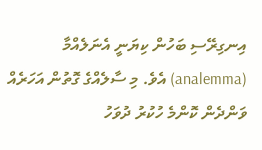އިނގިރޭސި ބަހުން ކިޔަނީ އެނަލެއްމާ (analemma) އެވެ. މި ސާލެއްގެ ގޮތުން އަހަރެއް ވަންދެން ކޮންމެ ހުކުރު ދުވަހު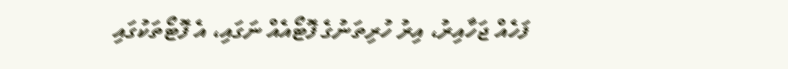ފަހެއް ޖަހާއިރު، އިރު ހުރިތަނުގެ ފޮޓޯއެއް ނަގައި، އެ ފޮޓޯތަކުގައި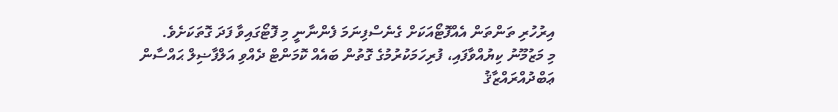އިރުހުރި ތަންތަން އެއްފޮޓޯއަކަށް ގެނެސްފިނަމަ ފެންނާނީ މި ފޮޓޯގައިވާ ފަދަ ގޮތަކަށެވެ.
މި މަޒުމޫނު ކިޔުއްވާފައި، ފުރިހަމަކުރުމުގެ ގޮތުން ބައެއް ކޮމަންޓް ދެއްވި އަލްފާޟިލް ޙައްސާން ޢަބްދުއްރައްޒާޤު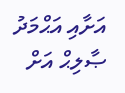އަށާއި އަޙްމަދު ޞާލިޙް އަށް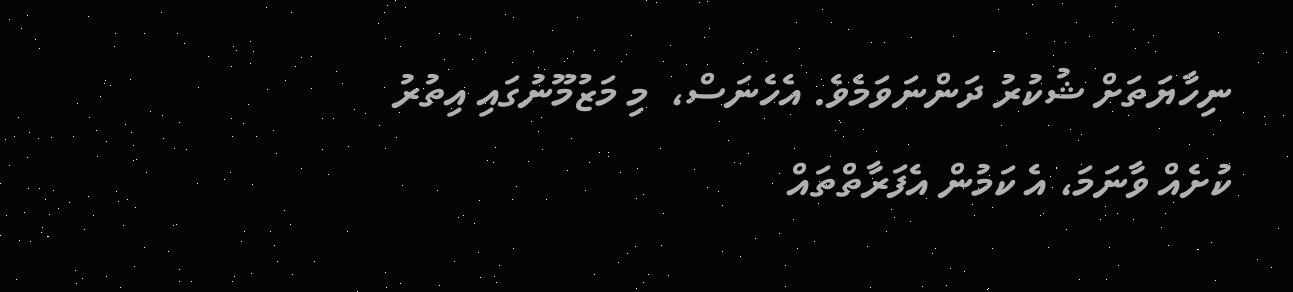ނިހާޔަތަށް ޝުކުރު ދަންނަވަމެވެ. އެހެނަސް،  މި މަޒުމޫނުގައި އިތުރު ކުށެއް ވާނަމަ، އެ ކަމުން އެފަރާތްތައް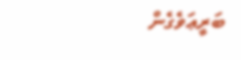ބަރީޢަވެގެން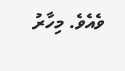ވެއެވެ. މިހާރު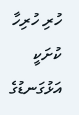ހުރި ހުރިހާ ކުށަކީ އަޅުގަނޑުގެ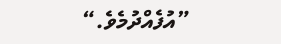”އުފެއްދުމެވެ.“